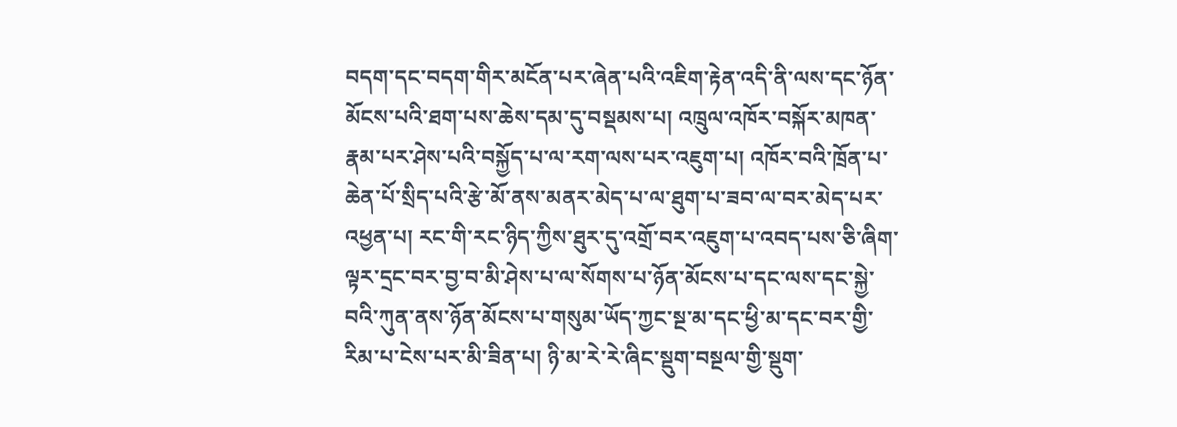བདག་དང་བདག་གིར་མངོན་པར་ཞེན་པའི་འཇིག་རྟེན་འདི་ནི་ལས་དང་ཉོན་མོངས་པའི་ཐག་པས་ཆེས་དམ་དུ་བསྡམས་པ། འཁྲུལ་འཁོར་བསྐོར་མཁན་རྣམ་པར་ཤེས་པའི་བསྐྱོད་པ་ལ་རག་ལས་པར་འཇུག་པ། འཁོར་བའི་ཁྲོན་པ་ཆེན་པོ་སྲིད་པའི་རྩེ་མོ་ནས་མནར་མེད་པ་ལ་ཐུག་པ་ཟབ་ལ་བར་མེད་པར་འཕྱན་པ། རང་གི་རང་ཉིད་ཀྱིས་ཐུར་དུ་འགྲོ་བར་འཇུག་པ་འབད་པས་ཅི་ཞིག་ལྟར་དྲང་བར་བྱ་བ་མི་ཤེས་པ་ལ་སོགས་པ་ཉོན་མོངས་པ་དང་ལས་དང་སྐྱེ་བའི་ཀུན་ནས་ཉོན་མོངས་པ་གསུམ་ཡོད་ཀྱང་སྔ་མ་དང་ཕྱི་མ་དང་བར་གྱི་རིམ་པ་ངེས་པར་མི་ཟིན་པ། ཉི་མ་རེ་རེ་ཞིང་སྡུག་བསྔལ་གྱི་སྡུག་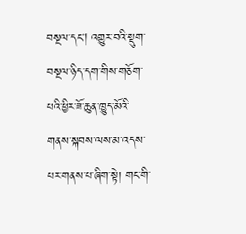བསྔལ་དང། འགྱུར་བའི་སྡུག་བསྔལ་ཉིད་དག་གིས་གཅོག་པའི་ཕྱིར་ཟོ་ཆུན་ཁྱུད་མོའི་གནས་སྐབས་ལས་མ་འདས་པར་གནས་པ་ཞིག་སྟེ། གང་གི་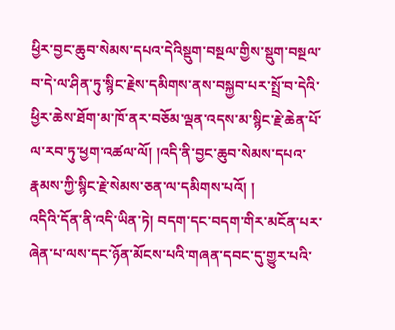ཕྱིར་བྱང་ཆུབ་སེམས་དཔའ་དེའིསྡུག་བསྔལ་གྱིས་སྡུག་བསྔལ་བ་དེ་ལ་ཤིན་ཏུ་སྙིང་རྗེས་དམིགས་ནས་བསྐྱབ་པར་སྤྲོ་བ་དེའི་ཕྱིར་ཆེས་ཐོག་མ་ཁོ་ནར་བཅོམ་ལྡན་འདས་མ་སྙིང་རྗེ་ཆེན་པོ་ལ་རབ་ཏུ་ཕྱག་འཚལ་ལོ། །འདི་ནི་བྱང་ཆུབ་སེམས་དཔའ་རྣམས་ཀྱི་སྙིང་རྗེ་སེམས་ཅན་ལ་དམིགས་པའོ། །
འདིའི་དོན་ནི་འདི་ཡིན་ཏེ། བདག་དང་བདག་གིར་མངོན་པར་ཞེན་པ་ལས་དང་ཉོན་མོངས་པའི་གཞན་དབང་དུ་གྱུར་པའི་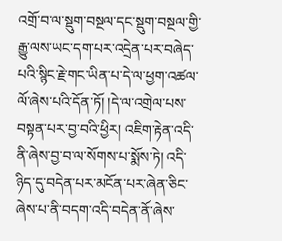འགྲོ་བ་ལ་སྡུག་བསྔལ་དང་སྡུག་བསྔལ་གྱི་རྒྱུ་ལས་ཡང་དག་པར་འདྲེན་པར་བཞེད་པའི་སྙིང་རྗེ་གང་ཡིན་པ་དེ་ལ་ཕྱག་འཚལ་ལོ་ཞེས་པའི་དོན་ཏོ། །དེ་ལ་འགྲེལ་པས་བསྟན་པར་བྱ་བའི་ཕྱིར། འཇིག་རྟེན་འདི་ནི་ཞེས་བྱ་བ་ལ་སོགས་པ་སྨོས་ཏེ། འདི་ཉིད་དུ་བདེན་པར་མངོན་པར་ཞེན་ཅིང་ཞེས་པ་ནི་བདག་འདི་བདེན་ནོ་ཞེས་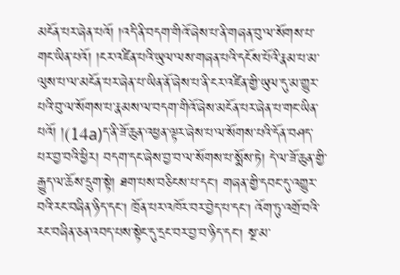མངོན་པར་ཞེན་པའོ། །འདི་ནི་བདག་གིའོ་ཞེས་པ་ནི་གཞན་བུ་ལ་སོགས་པ་གང་ཡིན་པའོ། །ངར་འཛིན་པའི་ཡུལ་ལས་གཞན་པའི་དངོས་པོའི་རྣམ་པ་མ་ལུས་པ་ལ་མངོན་པར་ཞེན་པ་ཡིན་ནོ་ཞེས་པ་ནི་ངར་འཛིན་གྱི་ཡུལ་དུ་མ་གྱུར་པའི་བུ་ལ་སོགས་པ་རྣམས་ལ་བདག་གིའོ་ཞེས་མངོན་པར་ཞེན་པ་གང་ཡིན་པའོ། །(14a)ད་ནི་ཟོ་ཆུན་འཕྱན་ལྟར་ཞེས་པ་ལ་སོགས་པའི་དོན་བཤད་པར་བྱ་བའི་ཕྱིར། བདག་དང་ཞེས་བྱ་བ་ལ་སོགས་པ་སྨོས་ཏེ། དེ་ལ་ཟོ་ཆུན་གྱི་རྒྱུད་ལ་ཆོས་དྲུག་སྟེ། ཐག་པས་བཅིངས་པ་དང། གཞན་གྱི་དབང་དུ་འགྱུར་བའི་རང་བཞིན་ཉིད་དང། ཁྲོན་པར་འཁོར་བར་བྱེད་པ་དང། འོག་ཏུ་འགྲོ་བའི་རང་བཞིན་ཅན་འབད་པས་སྟེང་དུ་དྲང་བར་བྱ་བ་ཉིད་དང། སྔ་མ་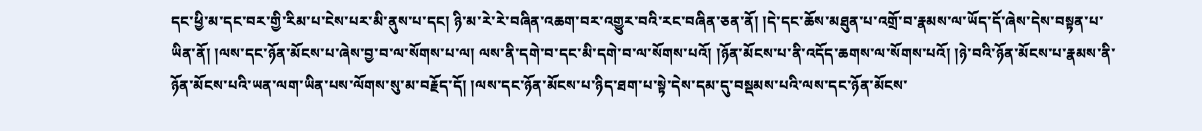དང་ཕྱི་མ་དང་བར་གྱི་རིམ་པ་ངེས་པར་མི་ནུས་པ་དང། ཉི་མ་རེ་རེ་བཞིན་འཆག་བར་འགྱུར་བའི་རང་བཞིན་ཅན་ནོ། །དེ་དང་ཆོས་མཐུན་པ་འགྲོ་བ་རྣམས་ལ་ཡོད་དོ་ཞེས་དེས་བསྟན་པ་ཡིན་ནོ། །ལས་དང་ཉོན་མོངས་པ་ཞེས་བྱ་བ་ལ་སོགས་པ་ལ། ལས་ནི་དགེ་བ་དང་མི་དགེ་བ་ལ་སོགས་པའོ། །ཉོན་མོངས་པ་ནི་འདོད་ཆགས་ལ་སོགས་པའོ། །ཉེ་བའི་ཉོན་མོངས་པ་རྣམས་ནི་ཉོན་མོངས་པའི་ཡན་ལག་ཡིན་པས་ལོགས་སུ་མ་བརྗོད་དོ། །ལས་དང་ཉོན་མོངས་པ་ཉིད་ཐག་པ་སྟེ་དེས་དམ་དུ་བསྡམས་པའི་ལས་དང་ཉོན་མོངས་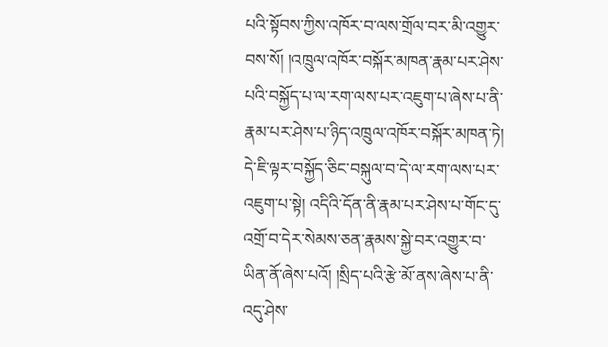པའི་སྟོབས་ཀྱིས་འཁོར་བ་ལས་གྲོལ་བར་མི་འགྱུར་བས་སོ། །འཁྲུལ་འཁོར་བསྐོར་མཁན་རྣམ་པར་ཤེས་པའི་བསྐྱོད་པ་ལ་རག་ལས་པར་འཇུག་པ་ཞེས་པ་ནི་རྣམ་པར་ཤེས་པ་ཉིད་འཁྲུལ་འཁོར་བསྐོར་མཁན་ཏེ། དེ་ཇི་ལྟར་བསྐྱོད་ཅིང་བསྐུལ་བ་དེ་ལ་རག་ལས་པར་འཇུག་པ་སྟེ། འདིའི་དོན་ནི་རྣམ་པར་ཤེས་པ་གོང་དུ་འགྲོ་བ་དེར་སེམས་ཅན་རྣམས་སྐྱེ་བར་འགྱུར་བ་ཡིན་ནོ་ཞེས་པའོ། །སྲིད་པའི་རྩེ་མོ་ནས་ཞེས་པ་ནི་འདུ་ཤེས་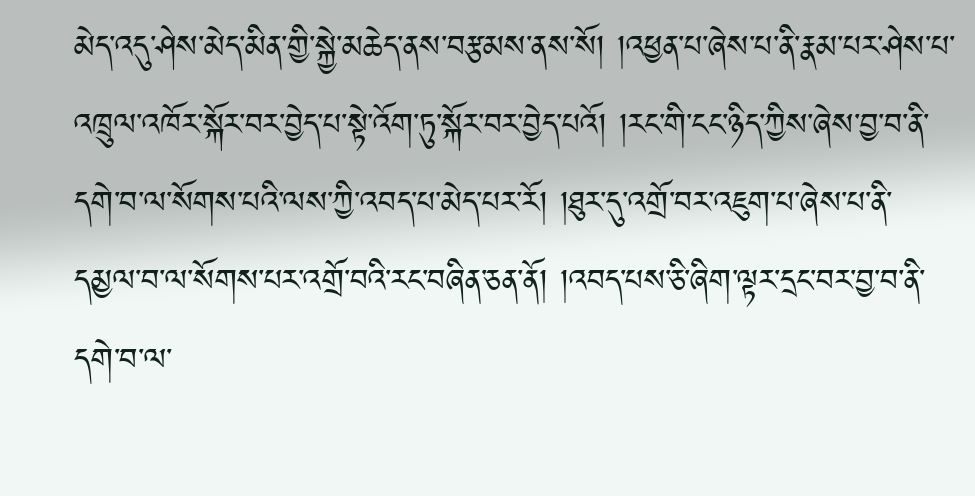མེད་འདུ་ཤེས་མེད་མིན་གྱི་སྐྱེ་མཆེད་ནས་བརྩམས་ནས་སོ། །འཕྱན་པ་ཞེས་པ་ནི་རྣམ་པར་ཤེས་པ་འཁྲུལ་འཁོར་སྐོར་བར་བྱེད་པ་སྟེ་འོག་ཏུ་སྐོར་བར་བྱེད་པའོ། །རང་གི་ངང་ཉིད་ཀྱིས་ཞེས་བྱ་བ་ནི་དགེ་བ་ལ་སོགས་པའི་ལས་ཀྱི་འབད་པ་མེད་པར་རོ། །ཐུར་དུ་འགྲོ་བར་འཇུག་པ་ཞེས་པ་ནི་དམྱལ་བ་ལ་སོགས་པར་འགྲོ་བའི་རང་བཞིན་ཅན་ནོ། །འབད་པས་ཅི་ཞིག་ལྟར་དྲང་བར་བྱ་བ་ནི་དགེ་བ་ལ་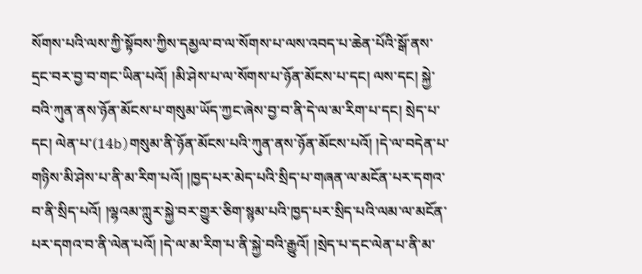སོགས་པའི་ལས་ཀྱི་སྟོབས་ཀྱིས་དམྱལ་བ་ལ་སོགས་པ་ལས་འབད་པ་ཆེན་པོའི་སྒོ་ནས་དྲང་བར་བྱ་བ་གང་ཡིན་པའོ། །མི་ཤེས་པ་ལ་སོགས་པ་ཉོན་མོངས་པ་དང། ལས་དང། སྐྱེ་བའི་ཀུན་ནས་ཉོན་མོངས་པ་གསུམ་ཡོད་ཀྱང་ཞེས་བྱ་བ་ནི་དེ་ལ་མ་རིག་པ་དང། སྲེད་པ་དང། ལེན་པ་(14b)གསུམ་ནི་ཉོན་མོངས་པའི་ཀུན་ནས་ཉོན་མོངས་པའོ། །དེ་ལ་བདེན་པ་གཉིས་མི་ཤེས་པ་ནི་མ་རིག་པའོ། །ཁྱད་པར་མེད་པའི་སྲིད་པ་གཞན་ལ་མངོན་པར་དགའ་བ་ནི་སྲིད་པའོ། །ལྷའམ་ཀླུར་སྐྱེ་བར་གྱུར་ཅིག་སྙམ་པའི་ཁྱད་པར་སྲིད་པའི་ལམ་ལ་མངོན་པར་དགའ་བ་ནི་ལེན་པའོ། །དེ་ལ་མ་རིག་པ་ནི་སྐྱེ་བའི་རྒྱུའོ། །སྲེད་པ་དང་ལེན་པ་ནི་མ་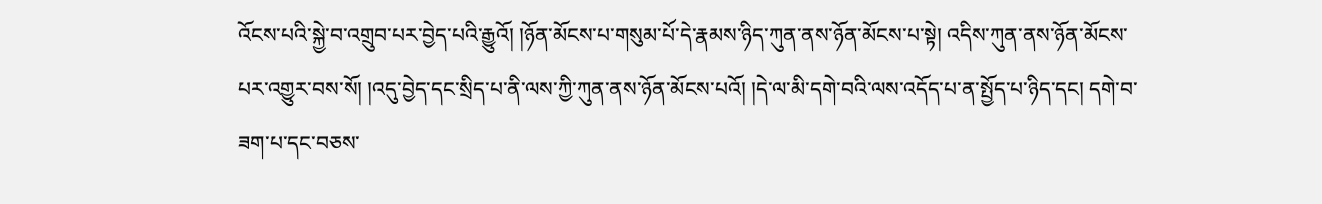འོངས་པའི་སྐྱེ་བ་འགྲུབ་པར་བྱེད་པའི་རྒྱུའོ། །ཉོན་མོངས་པ་གསུམ་པོ་དེ་རྣམས་ཉིད་ཀུན་ནས་ཉོན་མོངས་པ་སྟེ། འདིས་ཀུན་ནས་ཉོན་མོངས་པར་འགྱུར་བས་སོ། །འདུ་བྱེད་དང་སྲིད་པ་ནི་ལས་ཀྱི་ཀུན་ནས་ཉོན་མོངས་པའོ། །དེ་ལ་མི་དགེ་བའི་ལས་འདོད་པ་ན་སྤྱོད་པ་ཉིད་དང། དགེ་བ་ཟག་པ་དང་བཅས་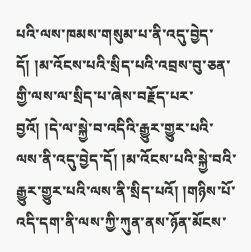པའི་ལས་ཁམས་གསུམ་པ་ནི་འདུ་བྱེད་དོ། །མ་འོངས་པའི་སྲིད་པའི་འབྲས་བུ་ཅན་གྱི་ལས་ལ་སྲིད་པ་ཞེས་བརྗོད་པར་བྱའོ། །དེ་ལ་སྐྱེ་བ་འདིའི་རྒྱུར་གྱུར་པའི་ལས་ནི་འདུ་བྱེད་དོ། །མ་འོངས་པའི་སྐྱེ་བའི་རྒྱུར་གྱུར་པའི་ལས་ནི་སྲིད་པའོ། །གཉིས་པོ་འདི་དག་ནི་ལས་ཀྱི་ཀུན་ནས་ཉོན་མོངས་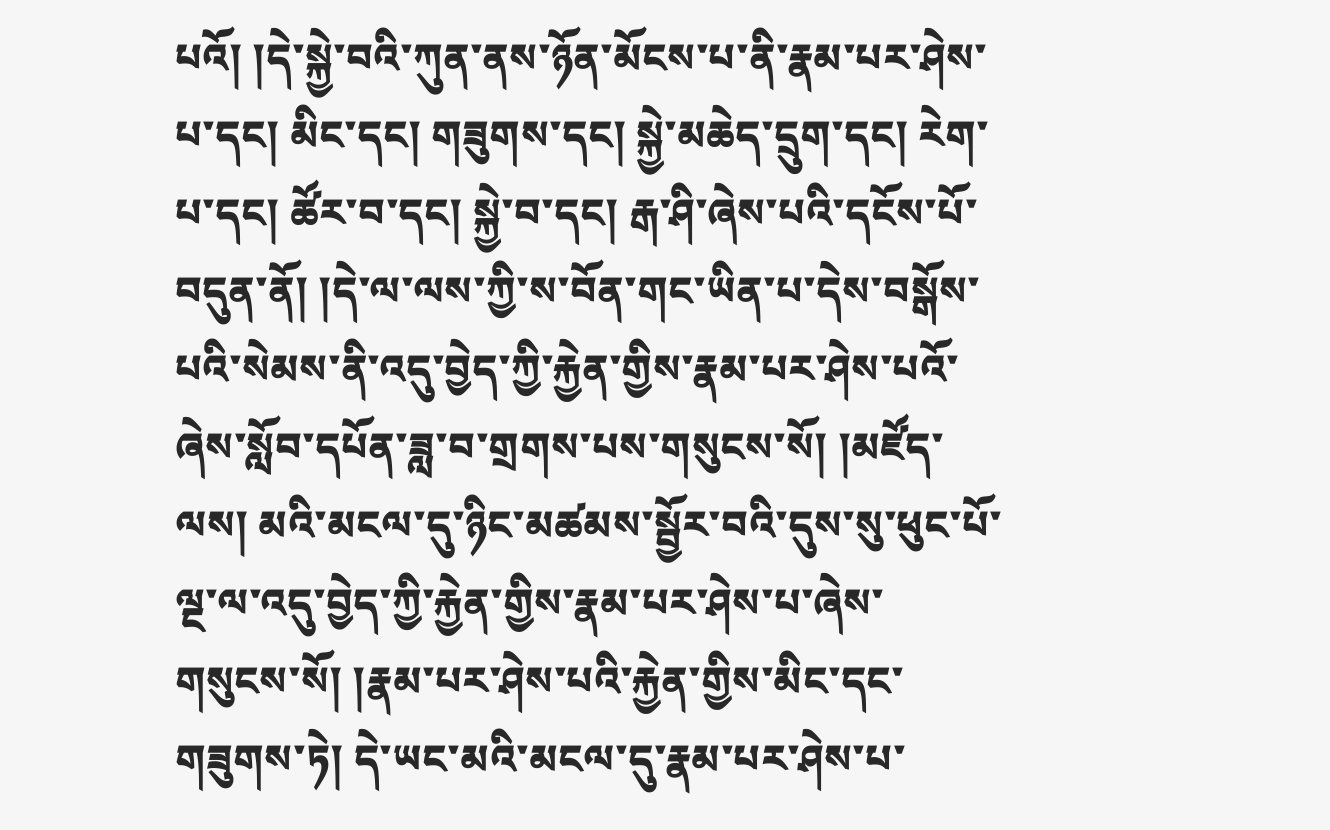པའོ། །དེ་སྐྱེ་བའི་ཀུན་ནས་ཉོན་མོངས་པ་ནི་རྣམ་པར་ཤེས་པ་དང། མིང་དང། གཟུགས་དང། སྐྱེ་མཆེད་དྲུག་དང། རེག་པ་དང། ཚོར་བ་དང། སྐྱེ་བ་དང། རྒ་ཤི་ཞེས་པའི་དངོས་པོ་བདུན་ནོ། །དེ་ལ་ལས་ཀྱི་ས་བོན་གང་ཡིན་པ་དེས་བསྒོས་པའི་སེམས་ནི་འདུ་བྱེད་ཀྱི་རྐྱེན་གྱིས་རྣམ་པར་ཤེས་པའོ་ཞེས་སློབ་དཔོན་ཟླ་བ་གྲགས་པས་གསུངས་སོ། །མཛོད་ལས། མའི་མངལ་དུ་ཉིང་མཚམས་སྦྱོར་བའི་དུས་སུ་ཕུང་པོ་ལྔ་ལ་འདུ་བྱེད་ཀྱི་རྐྱེན་གྱིས་རྣམ་པར་ཤེས་པ་ཞེས་གསུངས་སོ། །རྣམ་པར་ཤེས་པའི་རྐྱེན་གྱིས་མིང་དང་གཟུགས་ཏེ། དེ་ཡང་མའི་མངལ་དུ་རྣམ་པར་ཤེས་པ་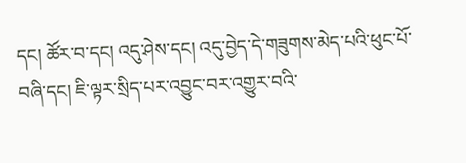དང། ཚོར་བ་དང། འདུ་ཤེས་དང། འདུ་བྱེད་དེ་གཟུགས་མེད་པའི་ཕུང་པོ་བཞི་དང། ཇི་ལྟར་སྲིད་པར་འབྱུང་བར་འགྱུར་བའི་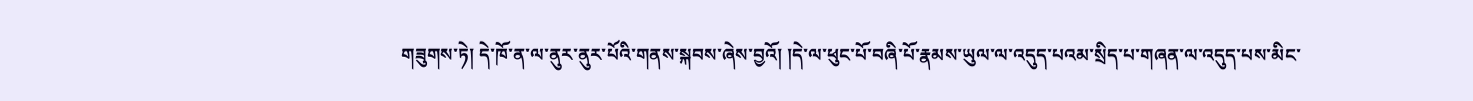གཟུགས་ཏེ། དེ་ཁོ་ན་ལ་ནུར་ནུར་པོའི་གནས་སྐབས་ཞེས་བྱའོ། །དེ་ལ་ཕུང་པོ་བཞི་པོ་རྣམས་ཡུལ་ལ་འདུད་པའམ་སྲིད་པ་གཞན་ལ་འདུད་པས་མིང་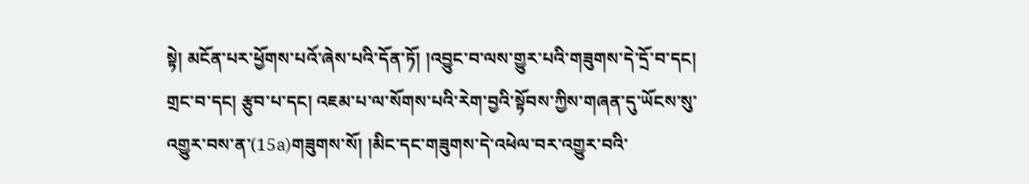སྟེ། མངོན་པར་ཕྱོགས་པའོ་ཞེས་པའི་དོན་ཏོ། །འབྱུང་བ་ལས་གྱུར་པའི་གཟུགས་དེ་དྲོ་བ་དང། གྲང་བ་དང། རྩུབ་པ་དང། འཇམ་པ་ལ་སོགས་པའི་རེག་བྱའི་སྟོབས་ཀྱིས་གཞན་དུ་ཡོངས་སུ་འགྱུར་བས་ན་(15a)གཟུགས་སོ། །མིང་དང་གཟུགས་དེ་འཕེལ་བར་འགྱུར་བའི་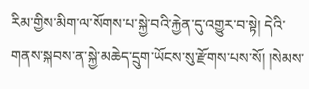རིམ་གྱིས་མིག་ལ་སོགས་པ་སྐྱེ་བའི་རྐྱེན་དུ་འགྱུར་བ་སྟེ། དེའི་གནས་སྐབས་ན་སྐྱེ་མཆེད་དྲུག་ཡོངས་སུ་རྫོགས་པས་སོ། །སེམས་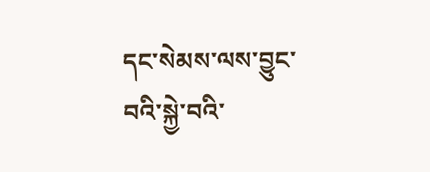དང་སེམས་ལས་བྱུང་བའི་སྐྱེ་བའི་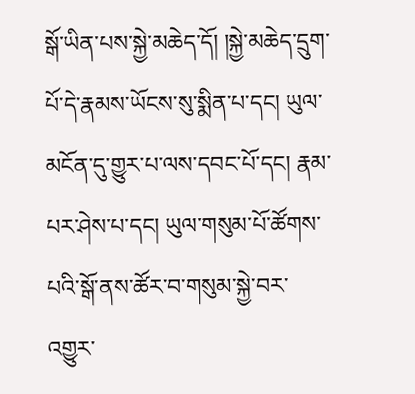སྒོ་ཡིན་པས་སྐྱེ་མཆེད་དོ། །སྐྱེ་མཆེད་དྲུག་པོ་དེ་རྣམས་ཡོངས་སུ་སྨིན་པ་དང། ཡུལ་མངོན་དུ་གྱུར་པ་ལས་དབང་པོ་དང། རྣམ་པར་ཤེས་པ་དང། ཡུལ་གསུམ་པོ་ཚོགས་པའི་སྒོ་ནས་ཚོར་བ་གསུམ་སྐྱེ་བར་འགྱུར་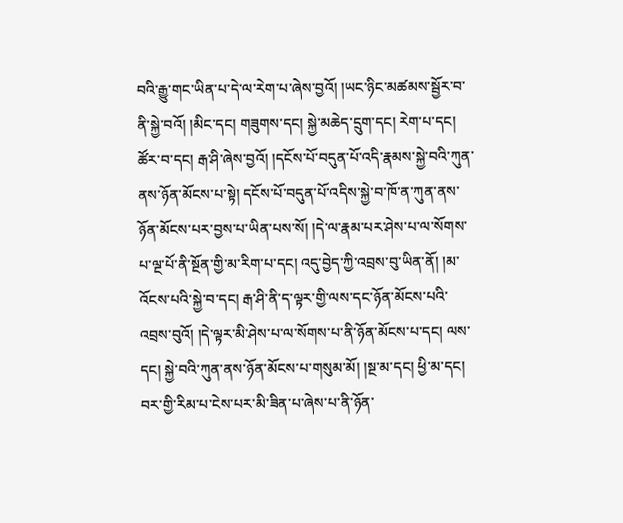བའི་རྒྱུ་གང་ཡིན་པ་དེ་ལ་རེག་པ་ཞེས་བྱའོ། །ཡང་ཉིང་མཚམས་སྦྱོར་བ་ནི་སྐྱེ་བའོ། །མིང་དང། གཟུགས་དང། སྐྱེ་མཆེད་དྲུག་དང། རེག་པ་དང། ཚོར་བ་དང། རྒ་ཤི་ཞེས་བྱའོ། །དངོས་པོ་བདུན་པོ་འདི་རྣམས་སྐྱེ་བའི་ཀུན་ནས་ཉོན་མོངས་པ་སྟེ། དངོས་པོ་བདུན་པོ་འདིས་སྐྱེ་བ་ཁོ་ན་ཀུན་ནས་ཉོན་མོངས་པར་བྱས་པ་ཡིན་པས་སོ། །དེ་ལ་རྣམ་པར་ཤེས་པ་ལ་སོགས་པ་ལྔ་པོ་ནི་སྔོན་གྱི་མ་རིག་པ་དང། འདུ་བྱེད་ཀྱི་འབྲས་བུ་ཡིན་ནོ། །མ་འོངས་པའི་སྐྱེ་བ་དང། རྒ་ཤི་ནི་ད་ལྟར་གྱི་ལས་དང་ཉོན་མོངས་པའི་འབྲས་བུའོ། །དེ་ལྟར་མི་ཤེས་པ་ལ་སོགས་པ་ནི་ཉོན་མོངས་པ་དང། ལས་དང། སྐྱེ་བའི་ཀུན་ནས་ཉོན་མོངས་པ་གསུམ་མོ། །སྔ་མ་དང། ཕྱི་མ་དང། བར་གྱི་རིམ་པ་ངེས་པར་མི་ཟིན་པ་ཞེས་པ་ནི་ཉོན་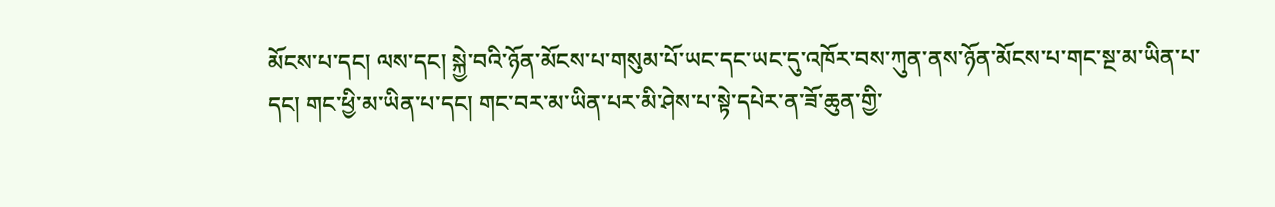མོངས་པ་དང། ལས་དང། སྐྱེ་བའི་ཉོན་མོངས་པ་གསུམ་པོ་ཡང་དང་ཡང་དུ་འཁོར་བས་ཀུན་ནས་ཉོན་མོངས་པ་གང་སྔ་མ་ཡིན་པ་དང། གང་ཕྱི་མ་ཡིན་པ་དང། གང་བར་མ་ཡིན་པར་མི་ཤེས་པ་སྟེ་དཔེར་ན་ཟོ་ཆུན་གྱི་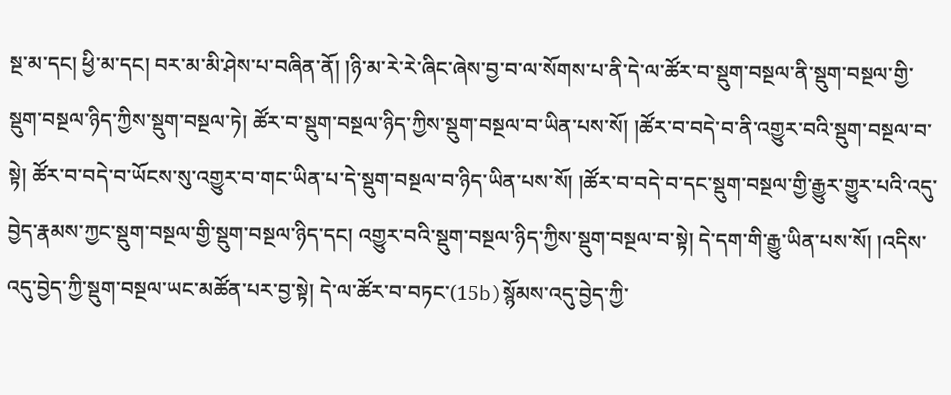སྔ་མ་དང། ཕྱི་མ་དང། བར་མ་མི་ཤེས་པ་བཞིན་ནོ། །ཉི་མ་རེ་རེ་ཞིང་ཞེས་བྱ་བ་ལ་སོགས་པ་ནི་དེ་ལ་ཚོར་བ་སྡུག་བསྔལ་ནི་སྡུག་བསྔལ་གྱི་སྡུག་བསྔལ་ཉིད་ཀྱིས་སྡུག་བསྔལ་ཏེ། ཚོར་བ་སྡུག་བསྔལ་ཉིད་ཀྱིས་སྡུག་བསྔལ་བ་ཡིན་པས་སོ། །ཚོར་བ་བདེ་བ་ནི་འགྱུར་བའི་སྡུག་བསྔལ་བ་སྟེ། ཚོར་བ་བདེ་བ་ཡོངས་སུ་འགྱུར་བ་གང་ཡིན་པ་དེ་སྡུག་བསྔལ་བ་ཉིད་ཡིན་པས་སོ། །ཚོར་བ་བདེ་བ་དང་སྡུག་བསྔལ་གྱི་རྒྱུར་གྱུར་པའི་འདུ་བྱེད་རྣམས་ཀྱང་སྡུག་བསྔལ་གྱི་སྡུག་བསྔལ་ཉིད་དང། འགྱུར་བའི་སྡུག་བསྔལ་ཉིད་ཀྱིས་སྡུག་བསྔལ་བ་སྟེ། དེ་དག་གི་རྒྱུ་ཡིན་པས་སོ། །འདིས་འདུ་བྱེད་ཀྱི་སྡུག་བསྔལ་ཡང་མཚོན་པར་བྱ་སྟེ། དེ་ལ་ཚོར་བ་བཏང་(15b)སྙོམས་འདུ་བྱེད་ཀྱི་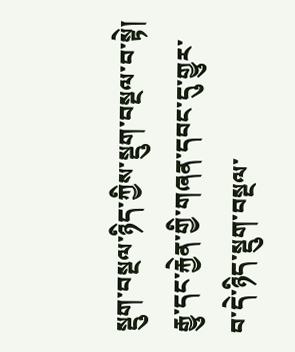སྡུག་བསྔལ་ཉིད་ཀྱིས་སྡུག་བསྔལ་བ་སྟེ། རྒྱུ་དང་རྐྱེན་གྱི་གཞན་དབང་དུ་གྱུར་བ་དེ་ཉིད་སྡུག་བསྔལ་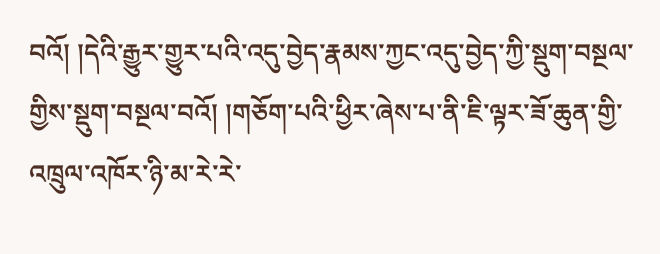བའོ། །དེའི་རྒྱུར་གྱུར་པའི་འདུ་བྱེད་རྣམས་ཀྱང་འདུ་བྱེད་ཀྱི་སྡུག་བསྔལ་གྱིས་སྡུག་བསྔལ་བའོ། །གཅོག་པའི་ཕྱིར་ཞེས་པ་ནི་ཇི་ལྟར་ཟོ་ཆུན་གྱི་འཁྲུལ་འཁོར་ཉི་མ་རེ་རེ་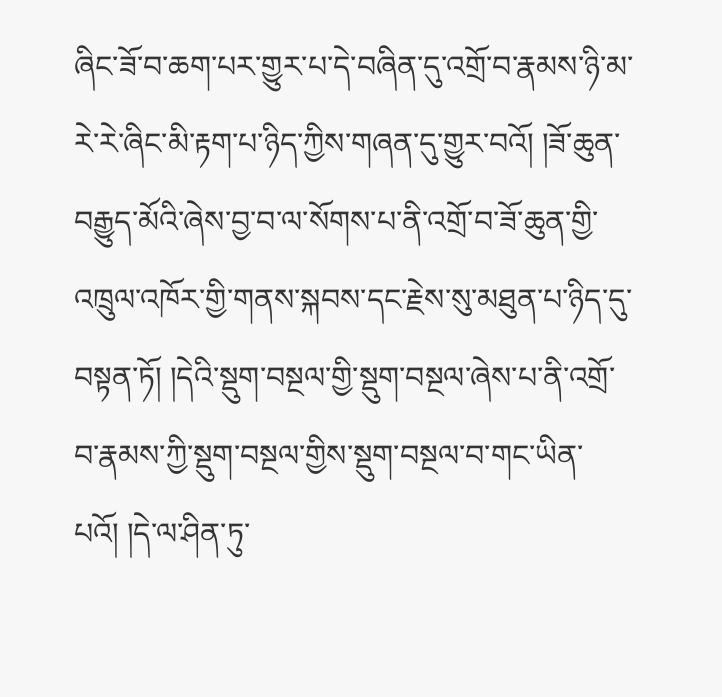ཞིང་ཟོ་བ་ཆག་པར་གྱུར་པ་དེ་བཞིན་དུ་འགྲོ་བ་རྣམས་ཉི་མ་རེ་རེ་ཞིང་མི་རྟག་པ་ཉིད་ཀྱིས་གཞན་དུ་གྱུར་བའོ། །ཟོ་ཆུན་བརྒྱུད་མོའི་ཞེས་བྱ་བ་ལ་སོགས་པ་ནི་འགྲོ་བ་ཟོ་ཆུན་གྱི་འཁྲུལ་འཁོར་གྱི་གནས་སྐབས་དང་རྗེས་སུ་མཐུན་པ་ཉིད་དུ་བསྟན་ཏོ། །དེའི་སྡུག་བསྔལ་གྱི་སྡུག་བསྔལ་ཞེས་པ་ནི་འགྲོ་བ་རྣམས་ཀྱི་སྡུག་བསྔལ་གྱིས་སྡུག་བསྔལ་བ་གང་ཡིན་པའོ། །དེ་ལ་ཤིན་ཏུ་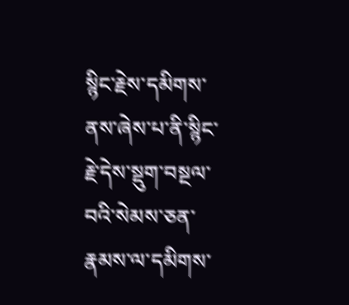སྙིང་རྗེས་དམིགས་ནས་ཞེས་པ་ནི་སྙིང་རྗེ་དེས་སྡུག་བསྔལ་བའི་སེམས་ཅན་རྣམས་ལ་དམིགས་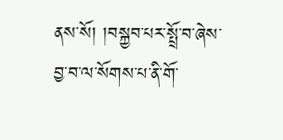ནས་སོ། །བསྐྱབ་པར་སྤྲོ་བ་ཞེས་བྱ་བ་ལ་སོགས་པ་ནི་གོ་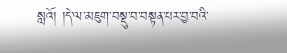སླའོ། །དེ་ལ་མཇུག་བསྡུ་བ་བསྟན་པར་བྱ་བའི་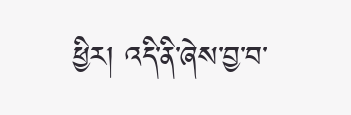ཕྱིར། འདི་ནི་ཞེས་བྱ་བ་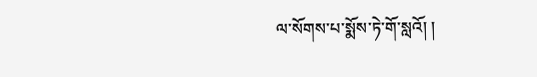ལ་སོགས་པ་སྨོས་ཏེ་གོ་སླའོ། །